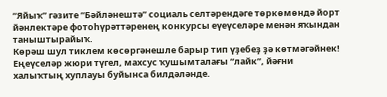“Яйыҡ” гәзите “Бәйләнештә” социаль селтәрендәге төркөмөндә йорт йәнлектәре фотоһүрәттәренең конкурсы еүеүселәре менән яҡындан таныштырайыҡ.
Көрәш шул тиклем көсөргәнешле барыр тип үҙебеҙ ҙә көтмәгәйнек! Еңеүселәр жюри түгел, махсус ҡушымталағы “лайк”, йәғни халыҡтың хуплауы буйынса билдәләнде.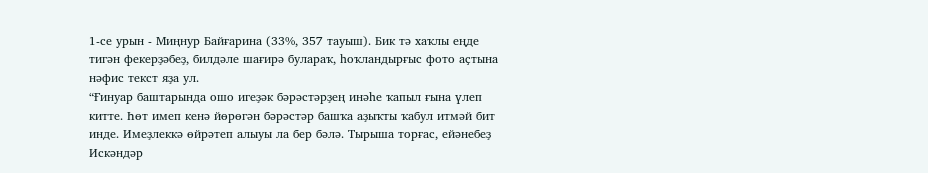1-се урын - Миңнур Байғарина (33%, 357 тауыш). Бик тә хаҡлы еңде тигән фекерҙәбеҙ, билдәле шағирә булараҡ, һоҡландырғыс фото аҫтына нәфис текст яҙа ул.
“Ғинуар баштарында ошо игеҙәк бәрәстәрҙең инәһе ҡапыл ғына үлеп китте. Һөт имеп кенә йөрөгән бәрәстәр башҡа аҙыҡты ҡабул итмәй бит инде. Имеҙлеккә өйрәтеп алыуы ла бер бәлә. Тырыша торғас, ейәнебеҙ Искәндәр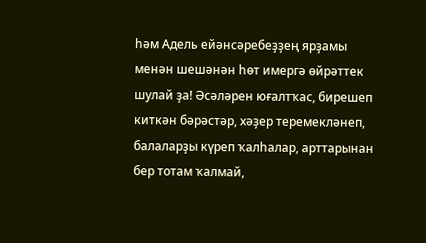һәм Адель ейәнсәребеҙҙең ярҙамы менән шешәнән һөт имергә өйрәттек шулай ҙа! Әсәләрен юғалтҡас, бирешеп киткән бәрәстәр, хәҙер теремекләнеп, балаларҙы күреп ҡалһалар, арттарынан бер тотам ҡалмай,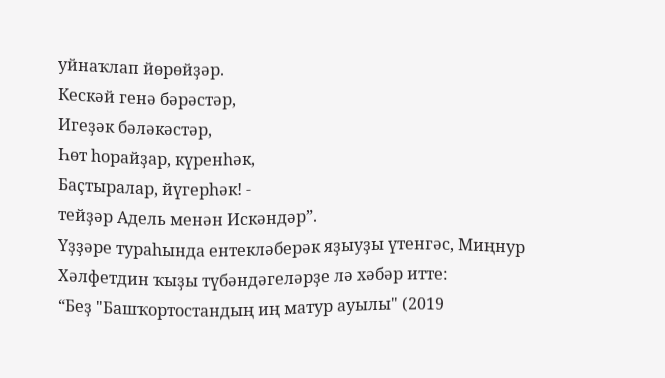уйнаҡлап йөрөйҙәр.
Кескәй генә бәрәстәр,
Игеҙәк бәләкәстәр,
Һөт һорайҙар, күренһәк,
Баҫтыралар, йүгерһәк! -
тейҙәр Адель менән Искәндәр”.
Үҙҙәре тураһында ентекләберәк яҙыуҙы үтенгәс, Миңнур Хәлфетдин ҡыҙы түбәндәгеләрҙе лә хәбәр итте:
“Беҙ "Башҡортостандың иң матур ауылы" (2019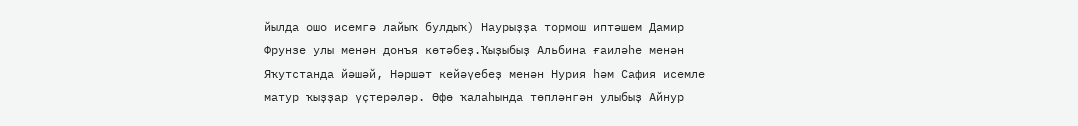йылда ошо исемгә лайыҡ булдыҡ) Наурыҙҙа тормош иптәшем Дамир Фрунзе улы менән донъя көтәбеҙ.Ҡыҙыбыҙ Альбина ғаиләһе менән Яҡутстанда йәшәй, Нәршәт кейәүебеҙ менән Нурия һәм Сафия исемле матур ҡыҙҙар үҫтерәләр. Өфө ҡалаһында төпләнгән улыбыҙ Айнур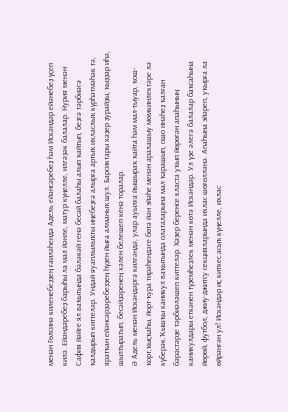менән Гөлсинә киленебеҙҙең ғаиләһендә Адель ейәнсәребеҙ һәм Искәндәр ейәнебеҙ үҫеп килә. Ейәндәребеҙ барыһы ла мал йәнле, матур күңелле, илгәҙәк балалар. Нурия менән Сафия йәйге ял ваҡытында бәләкәй генә бесәй балаһы алып ҡайтып, беҙгә тәрбиәгә ҡалдырып киттеләр. Ундай яуаплылыҡты иңебеҙгә алырға артыҡ ихласлыҡ күрһәтмәһәк тә, яратҡан ейәнсәрҙәребеҙҙең һүҙен йыға алманыҡ шул. Барсиктары хәҙер ҙурайҙы, ҡыҙҙар иһә, шылтыратып, бесәйҙәренең хәлен белешеп кенә торалар.
Ә Адель менән Искәндәргә килгәндә, улар ауылға йышыраҡ ҡайта һәм мал-тыуар, ҡош-ҡорт,ҡыҫҡаһы, йорт-ҡура тирәһендәге бөтә йән эйәһе менән аралашыу мөмкинлектәре лә күберәк.Ҡышҡы каникул ваҡытында олаталарына мал ҡарашып, ошо инәһеҙ ҡалған бәрәстәрҙе тәрбиәләшеп киттеләр. Хәҙер беренсе класта уҡып йөрөгән апаһының каникулдары еткәнен түҙемһеҙлек менән көтә Искәндәр. Ул үҙе әлегә балалар баҡсаһына йөрөй, футбол, джиу-джитсу секцияларында ихлас шөғөлләнә. Апаһына эйәреп, уҡырға ла өйрәнгән ул! Искәндәр иҫ киткес асыҡ күңелле, ихлас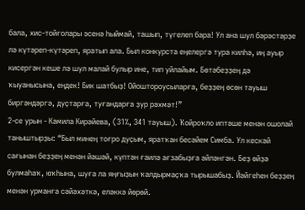бала, хис-тойғолары эсенә һыймай, ташып, түгелеп бара! Ул ана шул бәрәстәрҙе лә күтәреп-күтәреп, яратып ала. Был конкурста еңелергә тура килһә, иң ауыр кисергән кеше лә шул малай булыр ине, тип уйлайым. Бөтәбеҙҙең дә ҡыуанысына, еңдек! Бик шатбыҙ! Ойоштороусыларға, беҙҙең өсөн тауыш биргәндәргә, дуҫтарға, туғандарға ҙур рәхмәт!”
2-се урын - Камила Кирәйева, (31%, 341 тауыш). Ҡойроҡло иптәше менән ошолай таныштырҙы: “Был минең тоғро дуҫым, яратҡан бесәйем Симба. Ул кескәй сағынан беҙҙең менән йәшәй, күптән ғаилә ағзабыҙға әйләнгән. Беҙ өйҙә булмаһаҡ, юҡһына, шуға ла яңғыҙын ҡалдырмаҫҡа тырышабыҙ. Йәйгеһен беҙҙең менән урманға сәйәхәткә, еләккә йөрөй.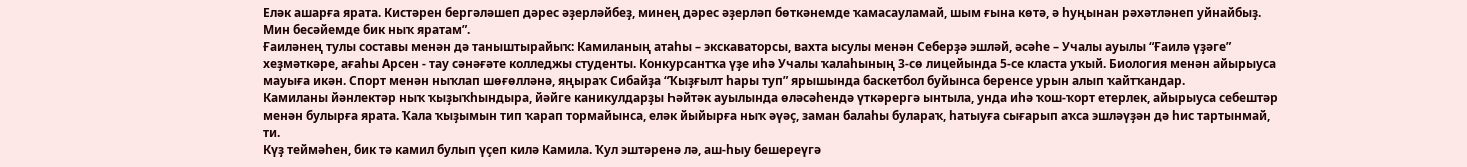Еләк ашарға ярата. Кистәрен бергәләшеп дәрес әҙерләйбеҙ, минең дәрес әҙерләп бөткәнемде ҡамасауламай, шым ғына көтә, ә һуңынан рәхәтләнеп уйнайбыҙ. Мин бесәйемде бик ныҡ яратам”.
Ғаиләнең тулы составы менән дә таныштырайыҡ: Камиланың атаһы – экскаваторсы, вахта ысулы менән Себерҙә эшләй, әсәһе – Учалы ауылы “Ғаилә үҙәге” хеҙмәткәре, ағаһы Арсен - тау сәнәғәте колледжы студенты. Конкурсантҡа үҙе иһә Учалы ҡалаһының 3-сө лицейында 5-се класта уҡый. Биология менән айырыуса мауыға икән. Спорт менән ныҡлап шөғөлләнә, яңыраҡ Сибайҙа “Ҡыҙғылт һары туп” ярышында баскетбол буйынса беренсе урын алып ҡайтҡандар.
Камиланы йәнлектәр ныҡ ҡыҙыҡһындыра, йәйге каникулдарҙы Һәйтәк ауылында өләсәһендә үткәрергә ынтыла, унда иһә ҡош-ҡорт етерлек, айырыуса себештәр менән булырға ярата. Ҡала ҡыҙымын тип ҡарап тормайынса, еләк йыйырға ныҡ әүәҫ, заман балаһы булараҡ, һатыуға сығарып аҡса эшләүҙән дә һис тартынмай, ти.
Күҙ теймәһен, бик тә камил булып үҫеп килә Камила. Ҡул эштәренә лә, аш-һыу бешереүгә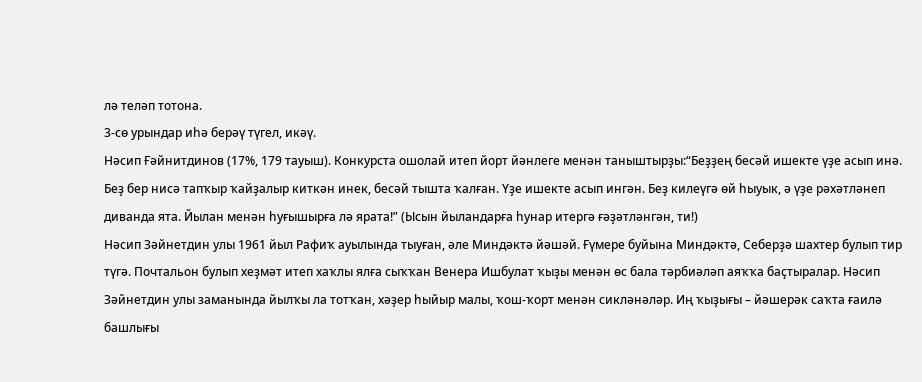лә теләп тотона.
3-сө урындар иһә берәү түгел, икәү.
Нәсип Ғәйнитдинов (17%, 179 тауыш). Конкурста ошолай итеп йорт йәнлеге менән таныштырҙы:“Беҙҙең бесәй ишекте үҙе асып инә. Беҙ бер нисә тапҡыр ҡайҙалыр киткән инек, бесәй тышта ҡалған. Үҙе ишекте асып ингән. Беҙ килеүгә өй һыуык, ә үҙе рәхәтләнеп диванда ята. Йылан менән һуғышырға лә ярата!” (Ысын йыландарға һунар итергә ғәҙәтләнгән, ти!)
Нәсип Зәйнетдин улы 1961 йыл Рафиҡ ауылында тыуған, әле Миндәктә йәшәй. Ғүмере буйына Миндәктә, Себерҙә шахтер булып тир түгә. Почтальон булып хеҙмәт итеп хаҡлы ялға сыҡҡан Венера Ишбулат ҡыҙы менән өс бала тәрбиәләп аяҡҡа баҫтыралар. Нәсип Зәйнетдин улы заманында йылҡы ла тотҡан, хәҙер һыйыр малы, ҡош-ҡорт менән сикләнәләр. Иң ҡыҙығы – йәшерәк саҡта ғаилә башлығы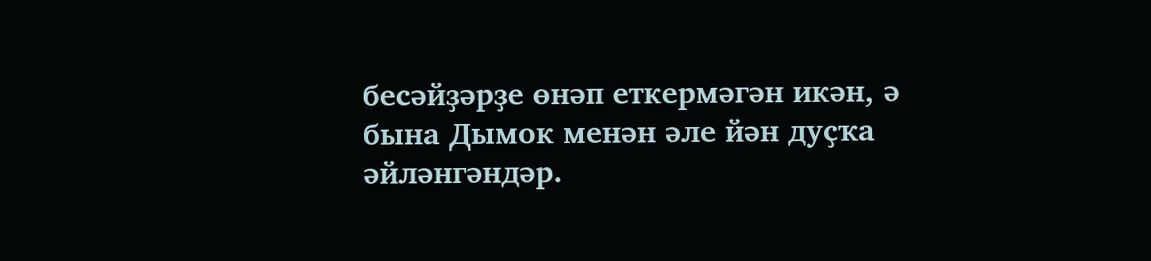бесәйҙәрҙе өнәп еткермәгән икән, ә бына Дымок менән әле йән дуҫҡа әйләнгәндәр.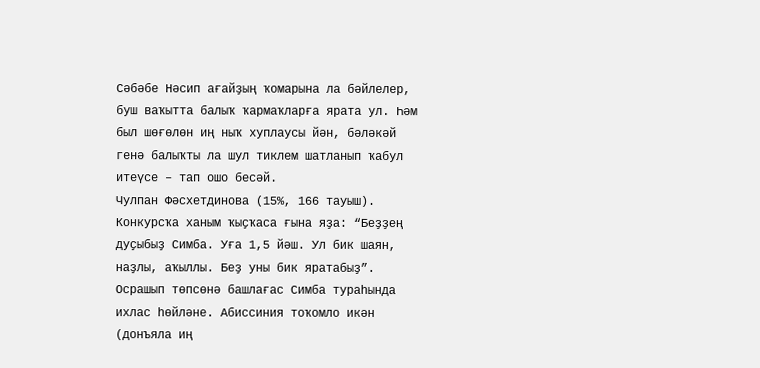Сәбәбе Нәсип ағайҙың ҡомарына ла бәйлелер, буш ваҡытта балыҡ ҡармаҡларға ярата ул. Һәм был шөғөлөн иң ныҡ хуплаусы йән, бәләкәй генә балыҡты ла шул тиклем шатланып ҡабул итеүсе – тап ошо бесәй.
Чулпан Фәсхетдинова (15%, 166 тауыш). Конкурсҡа ханым ҡыҫҡаса ғына яҙа: “Беҙҙең дуҫыбыҙ Симба. Уға 1,5 йәш. Ул бик шаян, наҙлы, аҡыллы. Беҙ уны бик яратабыҙ”. Осрашып төпсөнә башлағас Симба тураһында ихлас һөйләне. Абиссиния тоҡомло икән (донъяла иң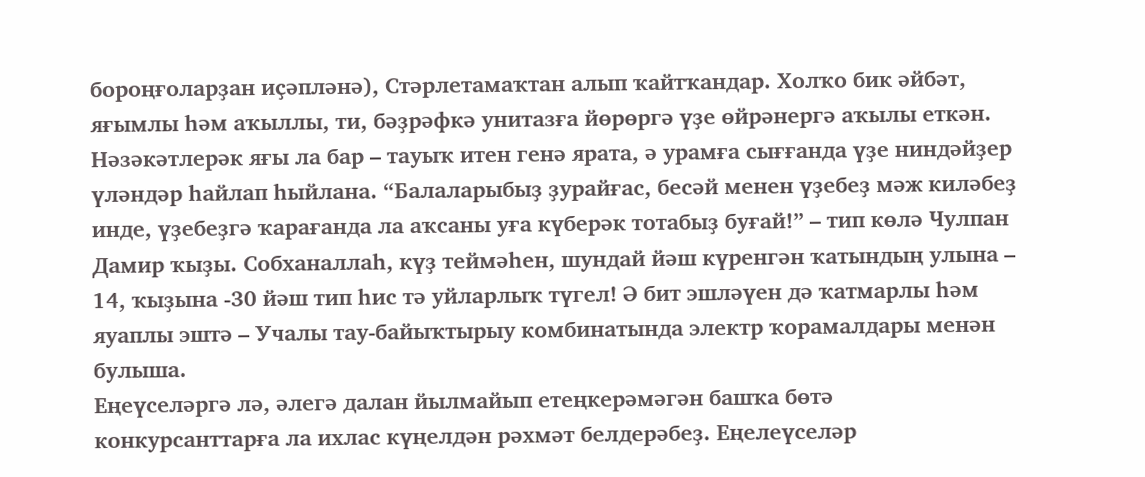бороңғоларҙан иҫәпләнә), Стәрлетамаҡтан алып ҡайтҡандар. Холҡо бик әйбәт, яғымлы һәм аҡыллы, ти, бәҙрәфкә унитазға йөрөргә үҙе өйрәнергә аҡылы еткән. Нәзәкәтлерәк яғы ла бар – тауыҡ итен генә ярата, ә урамға сығғанда үҙе ниндәйҙер үләндәр һайлап һыйлана. “Балаларыбыҙ ҙурайғас, бесәй менен үҙебеҙ мәж киләбеҙ инде, үҙебеҙгә ҡарағанда ла аҡсаны уға күберәк тотабыҙ буғай!” – тип көлә Чулпан Дамир ҡыҙы. Собханаллаһ, күҙ теймәһен, шундай йәш күренгән ҡатындың улына – 14, ҡыҙына -30 йәш тип һис тә уйларлыҡ түгел! Ә бит эшләүен дә ҡатмарлы һәм яуаплы эштә – Учалы тау-байыҡтырыу комбинатында электр ҡорамалдары менән булыша.
Еңеүселәргә лә, әлегә далан йылмайып етеңкерәмәгән башҡа бөтә конкурсанттарға ла ихлас күңелдән рәхмәт белдерәбеҙ. Еңелеүселәр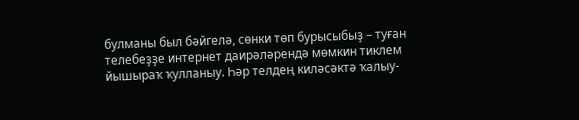булманы был бәйгелә, сөнки төп бурысыбыҙ – туған телебеҙҙе интернет даирәләрендә мөмкин тиклем йышыраҡ ҡулланыу. Һәр телдең киләсәктә ҡалыу-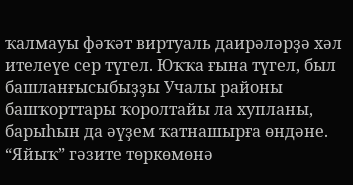ҡалмауы фәҡәт виртуаль даирәләрҙә хәл ителеүе сер түгел. Юҡҡа ғына түгел, был башланғысыбыҙҙы Учалы районы башҡорттары ҡоролтайы ла хупланы, барыһын да әүҙем ҡатнашырға өндәне.
“Яйыҡ” гәзите төркөмөнә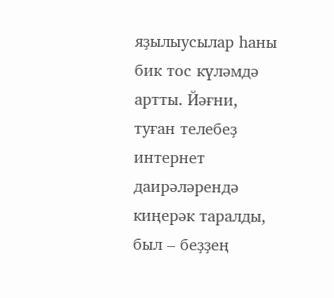яҙылыусылар һаны бик тос күләмдә артты. Йәғни, туған телебеҙ интернет даирәләрендә киңерәк таралды, был – беҙҙең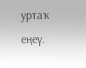уртаҡ еңеү.